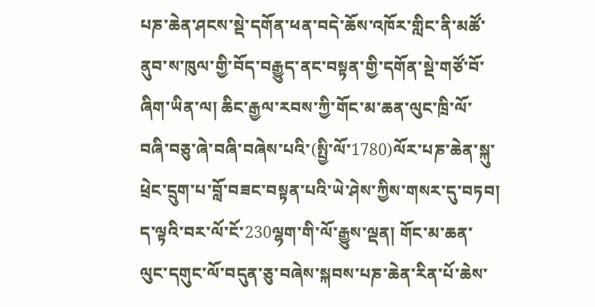པཎ་ཆེན་ཤངས་སྡེ་དགོན་ཕན་བདེ་ཆོས་འཁོར་གླིང་ནི་མཚོ་ནུབ་ས་ཁུལ་གྱི་བོད་བརྒྱུད་ནང་བསྟན་གྱི་དགོན་སྡེ་གཙོ་བོ་ཞིག་ཡིན་ལ། ཆིང་རྒྱལ་རབས་ཀྱི་གོང་མ་ཆན་ལུང་ཁྲི་ལོ་བཞི་བཅུ་ཞེ་བཞི་བཞེས་པའི་(སྤྱི་ལོ་1780)ལོར་པཎ་ཆེན་སྐུ་ཕྲེང་དྲུག་པ་བློ་བཟང་བསྟན་པའི་ཡེ་ཤེས་ཀྱིས་གསར་དུ་བཏབ། ད་ལྟའི་བར་ལོ་ངོ་230ལྷག་གི་ལོ་རྒྱུས་ལྡན། གོང་མ་ཆན་ལུང་དགུང་ལོ་བདུན་ཅུ་བཞེས་སྐབས་པཎ་ཆེན་རིན་པོ་ཆེས་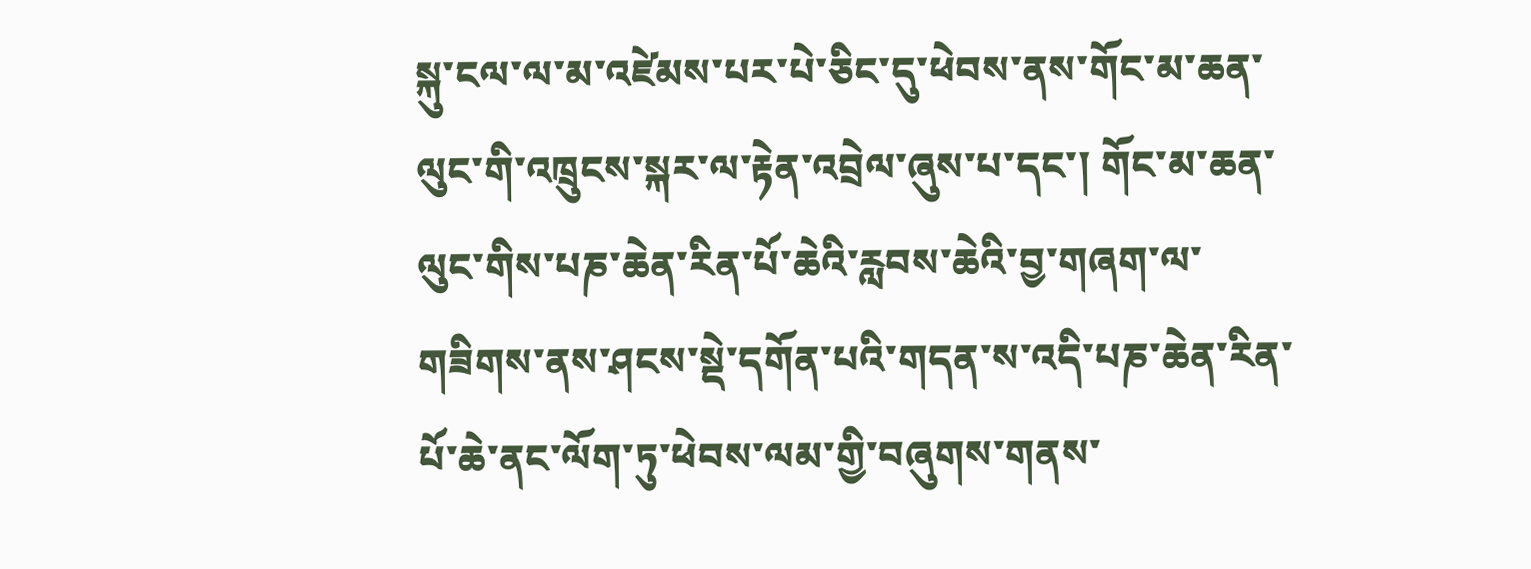སྐུ་ངལ་ལ་མ་འཛེམས་པར་པེ་ཅིང་དུ་ཕེབས་ནས་གོང་མ་ཆན་ལུང་གི་འཁྲུངས་སྐར་ལ་རྟེན་འབྲེལ་ཞུས་པ་དང་། གོང་མ་ཆན་ལུང་གིས་པཎ་ཆེན་རིན་པོ་ཆེའི་རླབས་ཆེའི་བྱ་གཞག་ལ་གཟིགས་ནས་ཤངས་སྡེ་དགོན་པའི་གདན་ས་འདི་པཎ་ཆེན་རིན་པོ་ཆེ་ནང་ལོག་ཏུ་ཕེབས་ལམ་གྱི་བཞུགས་གནས་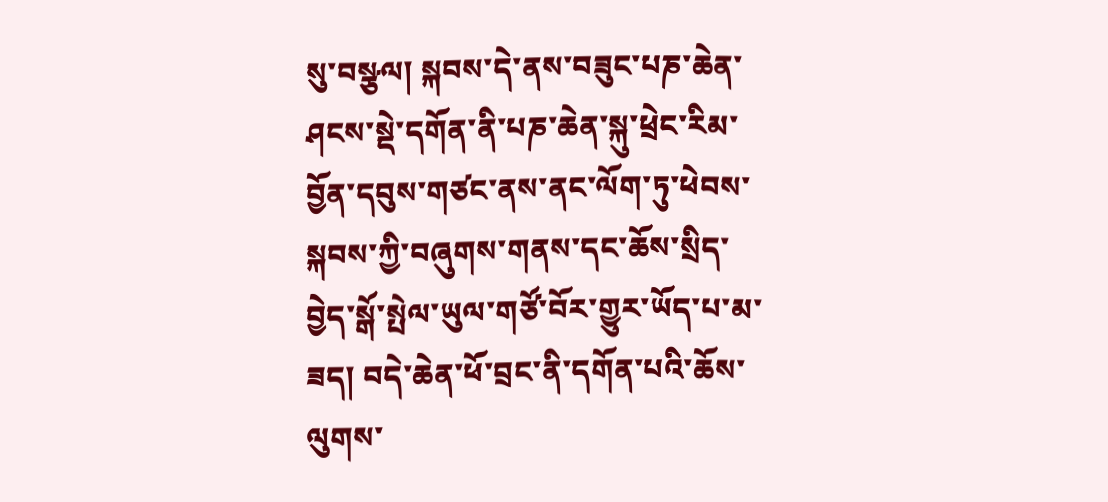སུ་བསྩལ། སྐབས་དེ་ནས་བཟུང་པཎ་ཆེན་ཤངས་སྡེ་དགོན་ནི་པཎ་ཆེན་སྐུ་ཕྲེང་རིམ་བྱོན་དབུས་གཙང་ནས་ནང་ལོག་ཏུ་ཕེབས་སྐབས་ཀྱི་བཞུགས་གནས་དང་ཆོས་སྲིད་བྱེད་སྒོ་སྤེལ་ཡུལ་གཙོ་བོར་གྱུར་ཡོད་པ་མ་ཟད། བདེ་ཆེན་ཕོ་བྲང་ནི་དགོན་པའི་ཆོས་ལུགས་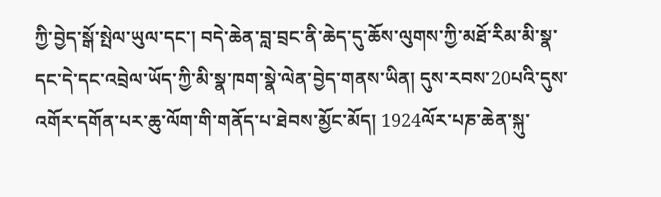ཀྱི་བྱེད་སྒོ་སྤེལ་ཡུལ་དང་། བདེ་ཆེན་བླ་བྲང་ནི་ཆེད་དུ་ཆོས་ལུགས་ཀྱི་མཐོ་རིམ་མི་སྣ་དང་དེ་དང་འབྲེལ་ཡོད་ཀྱི་མི་སྣ་ཁག་སྣེ་ལེན་བྱེད་གནས་ཡིན། དུས་རབས་20པའི་དུས་འགོར་དགོན་པར་ཆུ་ལོག་གི་གནོད་པ་ཐེབས་མྱོང་མོད། 1924ལོར་པཎ་ཆེན་སྐུ་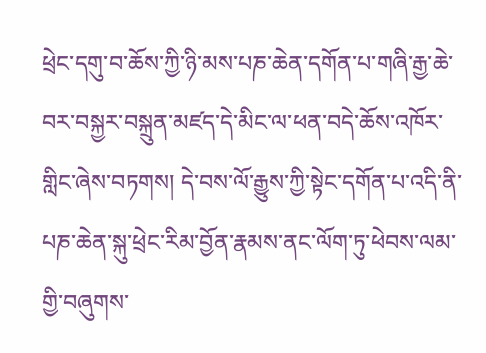ཕྲེང་དགུ་བ་ཆོས་ཀྱི་ཉི་མས་པཎ་ཆེན་དགོན་པ་གཞི་རྒྱ་ཆེ་བར་བསྐྱར་བསྐྲུན་མཛད་དེ་མིང་ལ་ཕན་བདེ་ཆོས་འཁོར་གླིང་ཞེས་བཏགས། དེ་བས་ལོ་རྒྱུས་ཀྱི་སྟེང་དགོན་པ་འདི་ནི་པཎ་ཆེན་སྐུ་ཕྲེང་རིམ་བྱོན་རྣམས་ནང་ལོག་ཏུ་ཕེབས་ལམ་གྱི་བཞུགས་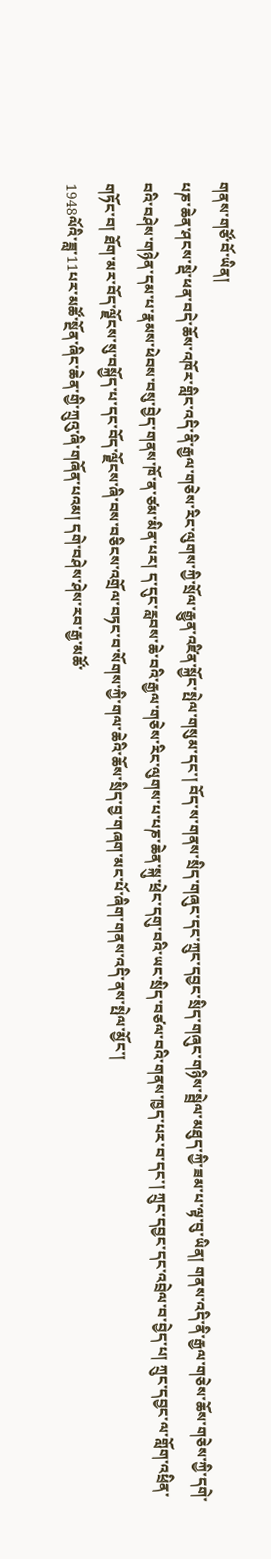གནས་གཙོ་བོ་ཡིན།
པཎ་ཆེན་ཤངས་སྡེ་ཕན་བདེ་ཆོས་འཁོར་གླིང་འདི་ནི་རྒྱལ་གཅེས་རིང་ལུགས་ཀྱི་སྲོལ་རྒྱུན་འཛིན་སྐྱོང་སྤེལ་གསུམ་དང་། བོད་ས་གནས་སྲིད་གཞུང་དང་ཀྲུང་དབྱང་སྲིད་གཞུང་གཉིས་སྦྲེལ་མཐུད་ཀྱི་ཟམ་པ་ལྟ་བུ་ཡིན། གནས་འདི་ནི་རྒྱལ་གཅེས་ཆོས་གཅེས་ཀྱི་དགེ་བའི་བཤེས་གཉེན་དམ་པ་རྣམས་ཕེབས་བསུ་བྱེད་གནས་ཁོ་ན་ཙམ་མིན་པར། ད་དུང་རླབས་ཆེ་བའི་རྒྱལ་གཅེས་རིང་ལུགས་པ་པཎ་ཆེན་སྐུ་ཕྲེང་དགུ་བའི་ཡང་སྲིད་བཙལ་བའི་གནས་ཁྱད་པར་བ་དང་། ཀྲུང་དབྱང་དང་འབྲེལ་བ་བྱེད་པ། ཀྲུང་དབྱང་ལ་གློག་འཕྲིན་གཏོང་བ། ཐོག་མར་བོད་ལྗོངས་སུ་བསྐྱོད་པ་དང་བོད་ལྗོངས་ཞི་བས་བཅིངས་འགྲོལ་བཏང་བ་སོགས་ཀྱི་གལ་ཆེའི་ཆོས་སྲིད་བྱ་གཞག་མང་པོ་ཞིག་གནས་འདི་ནས་སྤེལ་མྱོང་།
1948ལོའི་ཟླ་11པར་མཚོ་སྔོན་ཞིང་ཆེན་གྱི་ཀྲུའུ་ཞི་གཞོན་པའམ། དགེ་བཤེས་ཤེས་རབ་རྒྱ་མཚོ་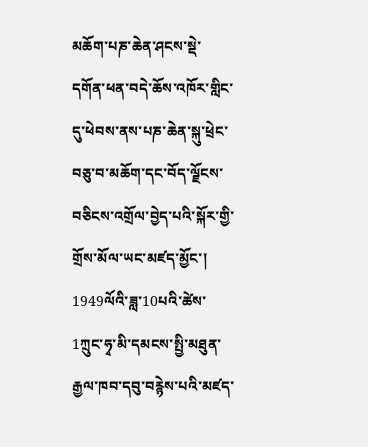མཆོག་པཎ་ཆེན་ཤངས་སྡེ་དགོན་ཕན་བདེ་ཆོས་འཁོར་གླིང་དུ་ཕེབས་ནས་པཎ་ཆེན་སྐུ་ཕྲེང་བཅུ་བ་མཆོག་དང་བོད་ལྗོངས་བཅིངས་འགྲོལ་བྱེད་པའི་སྐོར་གྱི་གྲོས་མོལ་ཡང་མཛད་མྱོང་།
1949ལོའི་ཟླ་10པའི་ཚེས་1ཀྲུང་ཧྭ་མི་དམངས་སྤྱི་མཐུན་རྒྱལ་ཁབ་དབུ་བརྙེས་པའི་མཛད་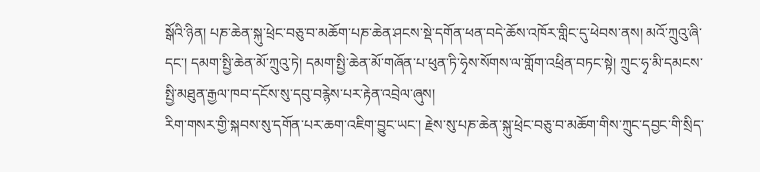སྒོའི་ཉིན། པཎ་ཆེན་སྐུ་ཕྲེང་བཅུ་བ་མཆོག་པཎ་ཆེན་ཤངས་སྡེ་དགོན་ཕན་བདེ་ཆོས་འཁོར་གླིང་དུ་ཕེབས་ནས། མའོ་ཀྲུའུ་ཞི་དང་། དམག་སྤྱི་ཆེན་མོ་ཀྲུའུ་ཏེ། དམག་སྤྱི་ཆེན་མོ་གཞོན་པ་ཕུན་ཏི་ཧྭེས་སོགས་ལ་གློག་འཕྲིན་བཏང་སྟེ། ཀྲུང་ཧྭ་མི་དམངས་སྤྱི་མཐུན་རྒྱལ་ཁབ་དངོས་སུ་དབུ་བརྙེས་པར་རྟེན་འབྲེལ་ཞུས།
རིག་གསར་གྱི་སྐབས་སུ་དགོན་པར་ཆག་འཇིག་བྱུང་ཡང་། རྗེས་སུ་པཎ་ཆེན་སྐུ་ཕྲེང་བཅུ་བ་མཆོག་གིས་ཀྲུང་དབྱང་གི་སྲིད་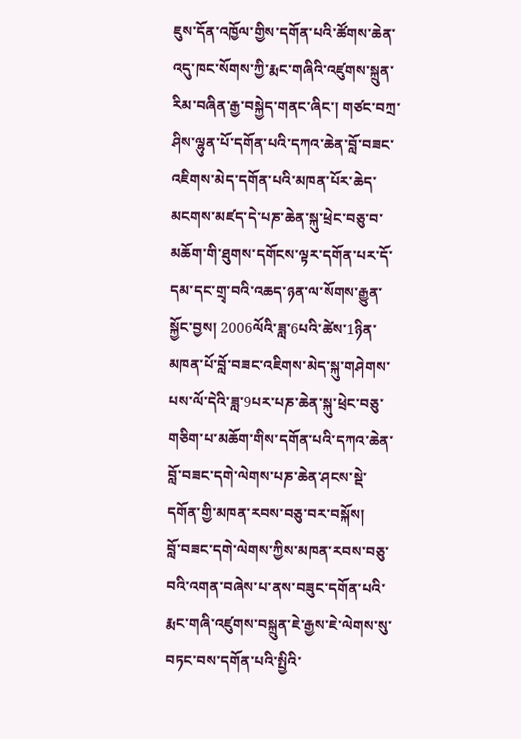ཇུས་དོན་འཁྱོལ་གྱིས་དགོན་པའི་ཚོགས་ཆེན་འདུ་ཁང་སོགས་ཀྱི་རྨང་གཞིའི་འཛུགས་སྐྲུན་རིམ་བཞིན་རྒྱ་བསྐྱེད་གནང་ཞིང་། གཙང་བཀྲ་ཤིས་ལྷུན་པོ་དགོན་པའི་དཀའ་ཆེན་བློ་བཟང་འཇིགས་མེད་དགོན་པའི་མཁན་པོར་ཆེད་མངགས་མཛད་དེ་པཎ་ཆེན་སྐུ་ཕྲེང་བཅུ་བ་མཆོག་གི་ཐུགས་དགོངས་ལྟར་དགོན་པར་དོ་དམ་དང་གྲྭ་བའི་འཆད་ཉན་ལ་སོགས་རྒྱུན་སྐྱོང་བྱས། 2006ལོའི་ཟླ་6པའི་ཚེས་1ཉིན་མཁན་པོ་བློ་བཟང་འཇིགས་མེད་སྐུ་གཤེགས་པས་ལོ་དེའི་ཟླ་9པར་པཎ་ཆེན་སྐུ་ཕྲེང་བཅུ་གཅིག་པ་མཆོག་གིས་དགོན་པའི་དཀའ་ཆེན་བློ་བཟང་དགེ་ལེགས་པཎ་ཆེན་ཤངས་སྡེ་དགོན་གྱི་མཁན་རབས་བཅུ་བར་བསྐོས།
བློ་བཟང་དགེ་ལེགས་ཀྱིས་མཁན་རབས་བཅུ་བའི་འགན་བཞེས་པ་ནས་བཟུང་དགོན་པའི་རྨང་གཞི་འཛུགས་བསྐྲུན་ཇེ་རྒྱས་ཇེ་ལེགས་སུ་བཏང་བས་དགོན་པའི་སྤྱིའི་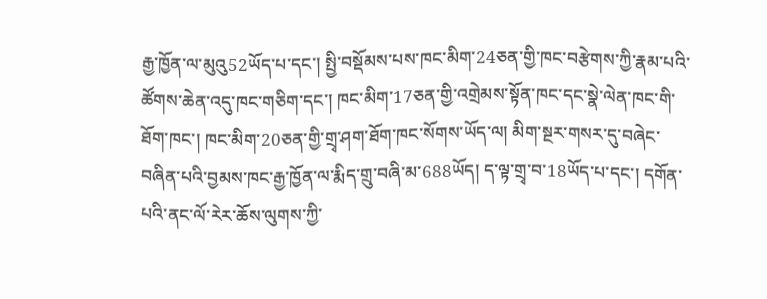རྒྱ་ཁྱོན་ལ་མུའུ52ཡོད་པ་དང་། སྤྱི་བསྡོམས་པས་ཁང་མིག་24ཅན་གྱི་ཁང་བརྩེགས་ཀྱི་རྣམ་པའི་ཚོགས་ཆེན་འདུ་ཁང་གཅིག་དང་། ཁང་མིག་17ཅན་གྱི་འགྲེམས་སྟོན་ཁང་དང་སྣེ་ལེན་ཁང་གི་ཐོག་ཁང་། ཁང་མིག་20ཅན་གྱི་གྲྭ་ཤག་ཐོག་ཁང་སོགས་ཡོད་ལ། མིག་སྔར་གསར་དུ་བཞེང་བཞིན་པའི་བྱམས་ཁང་རྒྱ་ཁྱོན་ལ་རྨིད་གྲུ་བཞི་མ་688ཡོད། ད་ལྟ་གྲྭ་བ་18ཡོད་པ་དང་། དགོན་པའི་ནང་ལོ་རེར་ཆོས་ལུགས་ཀྱི་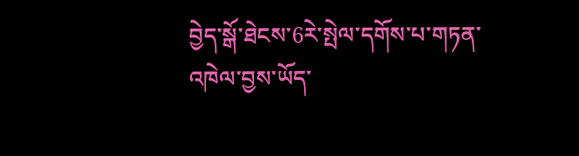བྱེད་སྒོ་ཐེངས་6རེ་སྤེལ་དགོས་པ་གཏན་འཁེལ་བྱས་ཡོད་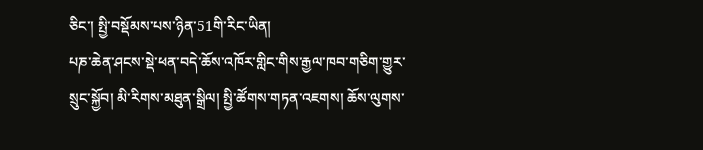ཅིང་། སྤྱི་བསྡོམས་པས་ཉིན་51གི་རིང་ཡིན།
པཎ་ཆེན་ཤངས་སྡེ་ཕན་བདེ་ཆོས་འཁོར་གླིང་གིས་རྒྱལ་ཁབ་གཅིག་གྱུར་སྲུང་སྐྱོབ། མི་རིགས་མཐུན་སྒྲིལ། སྤྱི་ཚོགས་གཏན་འཇགས། ཆོས་ལུགས་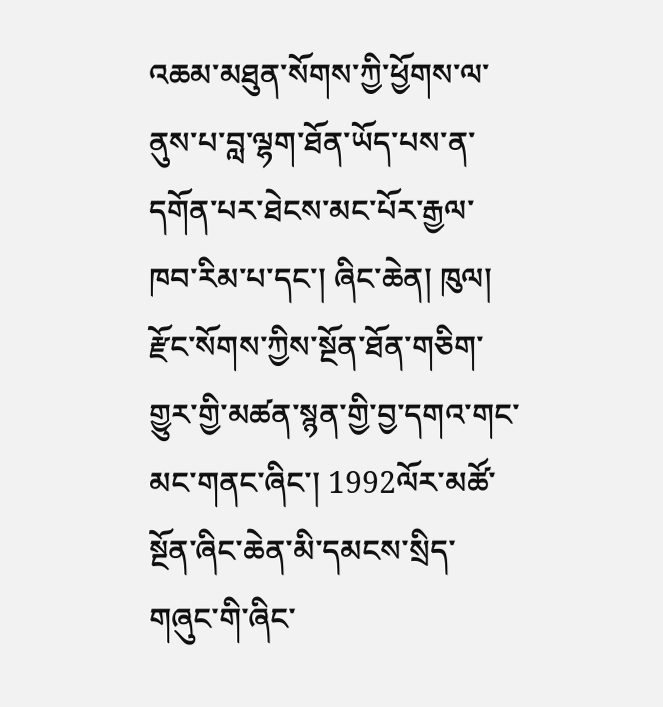འཆམ་མཐུན་སོགས་ཀྱི་ཕྱོགས་ལ་ནུས་པ་བླ་ལྷག་ཐོན་ཡོད་པས་ན་དགོན་པར་ཐེངས་མང་པོར་རྒྱལ་ཁབ་རིམ་པ་དང་། ཞིང་ཆེན། ཁུལ། རྫོང་སོགས་ཀྱིས་སྔོན་ཐོན་གཅིག་གྱུར་གྱི་མཚན་སྙན་གྱི་བྱ་དགའ་གང་མང་གནང་ཞིང་། 1992ལོར་མཚོ་སྔོན་ཞིང་ཆེན་མི་དམངས་སྲིད་གཞུང་གི་ཞིང་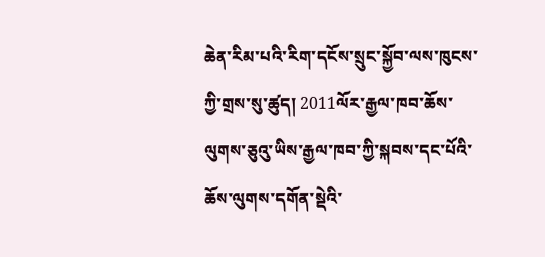ཆེན་རིམ་པའི་རིག་དངོས་སྲུང་སྐྱོབ་ལས་ཁུངས་ཀྱི་གྲས་སུ་ཚུད། 2011ལོར་རྒྱལ་ཁབ་ཆོས་ལུགས་ཅུའུ་ཡིས་རྒྱལ་ཁབ་ཀྱི་སྐབས་དང་པོའི་ཆོས་ལུགས་དགོན་སྡེའི་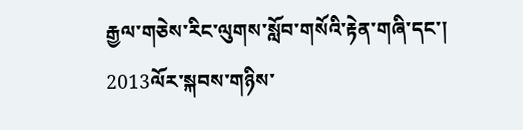རྒྱལ་གཅེས་རིང་ལུགས་སློབ་གསོའི་རྟེན་གཞི་དང་། 2013ལོར་སྐབས་གཉིས་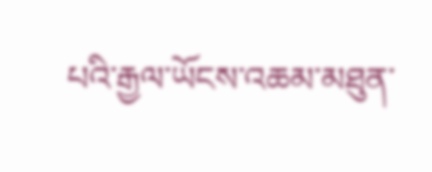པའི་རྒྱལ་ཡོངས་འཆམ་མཐུན་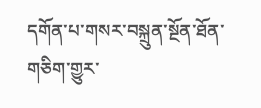དགོན་པ་གསར་བསྐྲུན་སྔོན་ཐོན་གཅིག་གྱུར་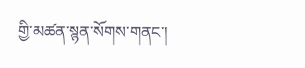གྱི་མཚན་སྙན་སོགས་གནང་།